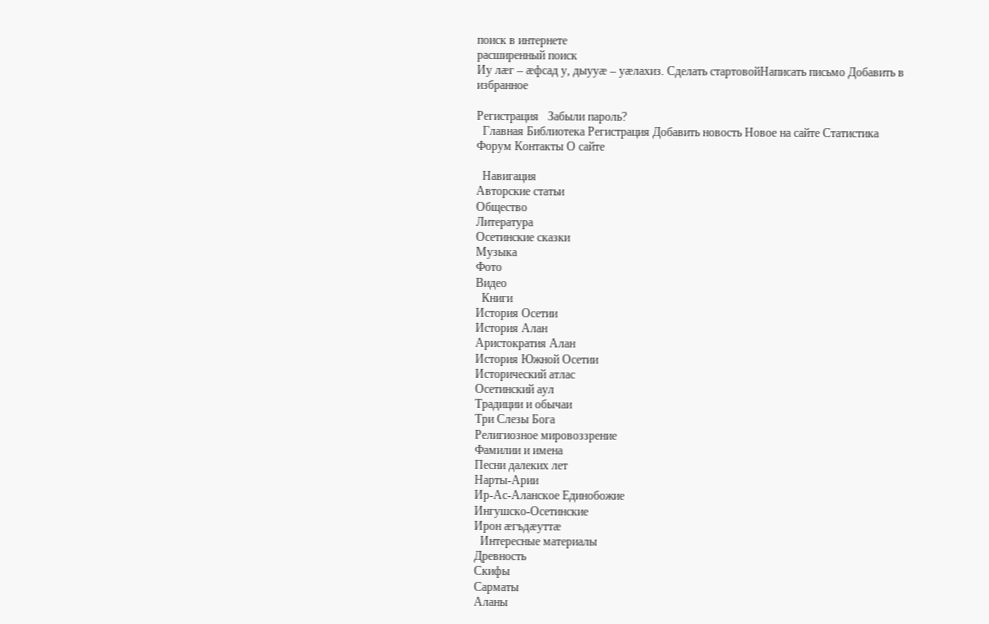поиск в интернете
расширенный поиск
Иу лæг – æфсад у, дыууæ – уæлахиз. Сделать стартовойНаписать письмо Добавить в избранное

Регистрация   Забыли пароль?
  Главная Библиотека Регистрация Добавить новость Новое на сайте Статистика Форум Контакты О сайте

  Навигация
Авторские статьи
Общество
Литература
Осетинские сказки
Музыка
Фото
Видео
  Книги
История Осетии
История Алан
Аристократия Алан
История Южной Осетии
Исторический атлас
Осетинский аул
Традиции и обычаи
Три Слезы Бога
Религиозное мировоззрение
Фамилии и имена
Песни далеких лет
Нарты-Арии
Ир-Ас-Аланское Единобожие
Ингушско-Осетинские
Ирон æгъдæуттæ
  Интересные материалы
Древность
Скифы
Сарматы
Аланы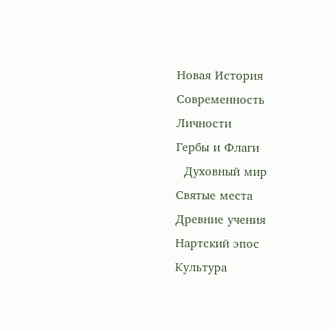Новая История
Современность
Личности
Гербы и Флаги
  Духовный мир
Святые места
Древние учения
Нартский эпос
Культура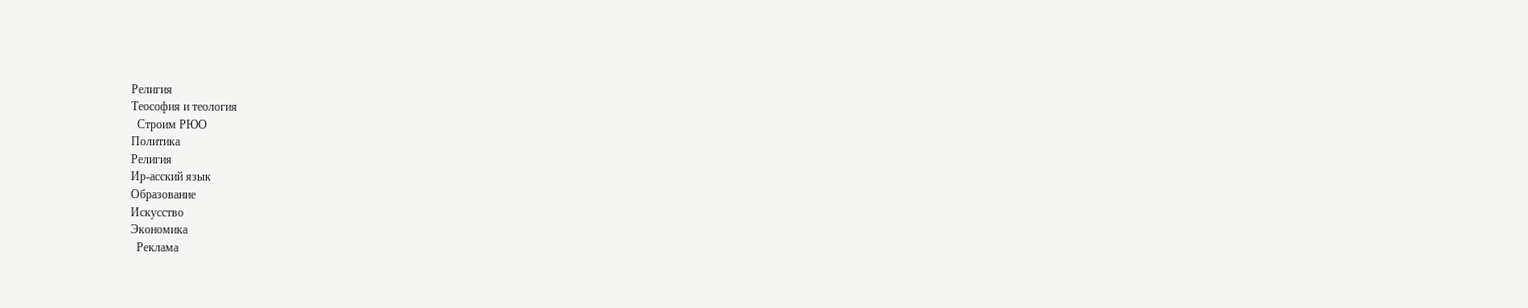Религия
Теософия и теология
  Строим РЮО
Политика
Религия
Ир-асский язык
Образование
Искусство
Экономика
  Реклама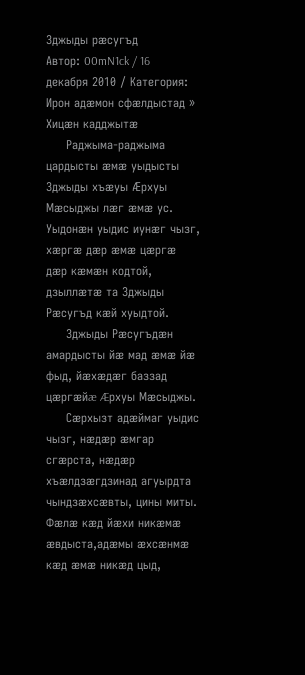Зджыды рæсугъд
Автор: 00mN1ck / 16 декабря 2010 / Категория: Ирон адæмон сфæлдыстад » Хицæн кадджытæ
     Раджыма-раджыма цардысты æмæ уыдысты Зджыды хъæуы Æрхуы Мæсыджы лæг æмæ ус. Уыдонæн уыдис иунæг чызг, хæргæ дæр æмæ цæргæ дæр кæмæн кодтой, дзыллæтæ та Зджыды Рæсугъд кæй хуыдтой.
     Зджыды Рæсугъдæн амардысты йæ мад æмæ йæ фыд, йæхæдæг баззад цæргæйæ Æрхуы Мæсыджы.
     Сæрхызт адæймаг уыдис чызг, нæдæр æмгар сгæрста, нæдæр хъæлдзæгдзинад агуырдта чындзæхсæвты, цины миты. Фæлæ кæд йæхи никæмæ æвдыста,адæмы æхсæнмæ кæд æмæ никæд цыд,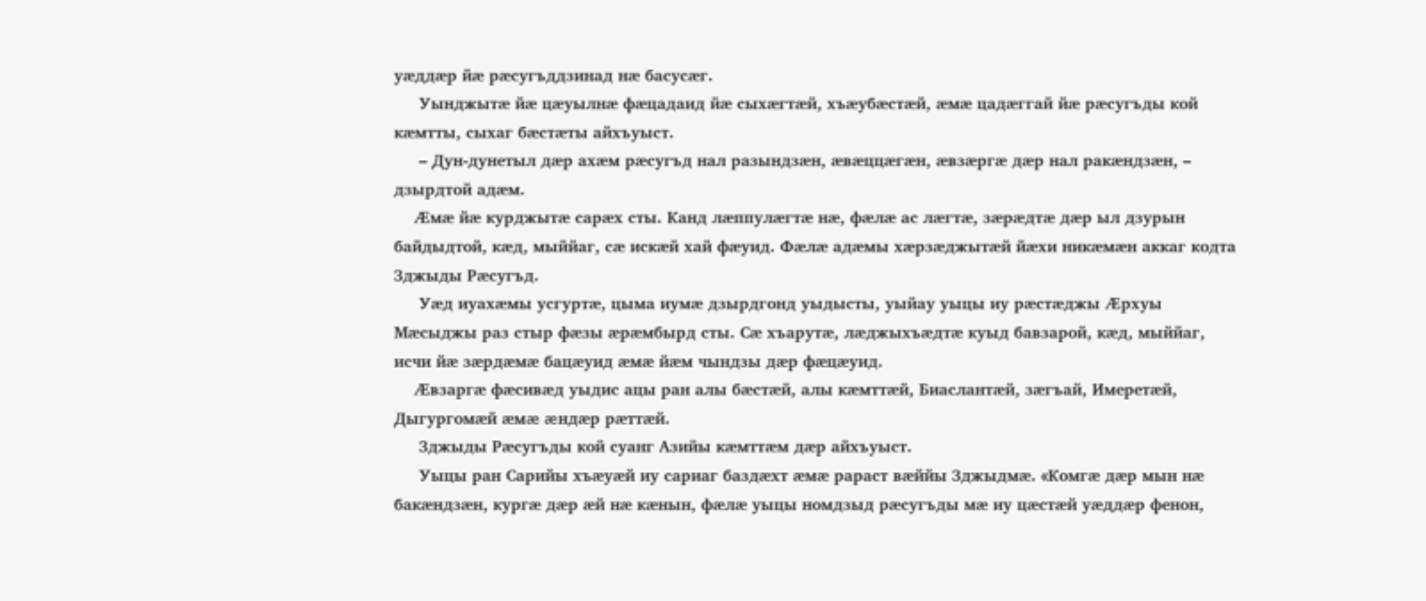уæддæр йæ рæсугъддзинад нæ басусæг.
     Уынджытæ йæ цæуылнæ фæцадаид йæ сыхæгтæй, хъæубæстæй, æмæ цадæггай йæ рæсугъды кой кæмтты, сыхаг бæстæты айхъуыст.
     – Дун-дунетыл дæр ахæм рæсугъд нал разындзæн, æвæццæгæн, æвзæргæ дæр нал ракæндзæн, – дзырдтой адæм.
     Æмæ йæ курджытæ сарæх сты. Канд лæппулæгтæ нæ, фæлæ ас лæгтæ, зæрæдтæ дæр ыл дзурын байдыдтой, кæд, мыййаг, сæ искæй хай фæуид. Фæлæ адæмы хæрзæджытæй йæхи никæмæн аккаг кодта Зджыды Рæсугъд.
     Уæд иуахæмы усгуртæ, цыма иумæ дзырдгонд уыдысты, уыйау уыцы иу рæстæджы Æрхуы Мæсыджы раз стыр фæзы æрæмбырд сты. Сæ хъарутæ, лæджыхъæдтæ куыд бавзарой, кæд, мыййаг, исчи йæ зæрдæмæ бацæуид æмæ йæм чындзы дæр фæцæуид.
     Æвзаргæ фæсивæд уыдис ацы ран алы бæстæй, алы кæмттæй, Биаслантæй, зæгъай, Имеретæй, Дыгургомæй æмæ æндæр рæттæй.
     Зджыды Рæсугъды кой суанг Азийы кæмттæм дæр айхъуыст.
     Уыцы ран Сарийы хъæуæй иу сариаг баздæхт æмæ рараст вæййы Зджыдмæ. «Комгæ дæр мын нæ бакæндзæн, кургæ дæр æй нæ кæнын, фæлæ уыцы номдзыд рæсугъды мæ иу цæстæй уæддæр фенон,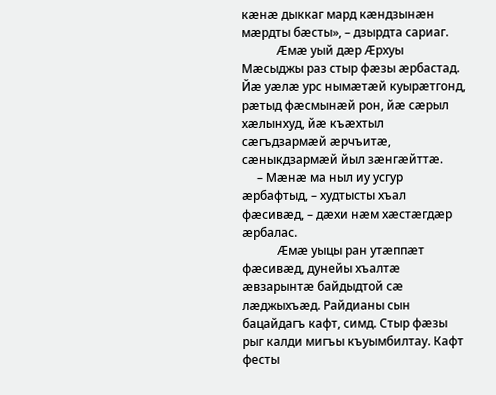кæнæ дыккаг мард кæндзынæн мæрдты бæсты», – дзырдта сариаг.
     Æмæ уый дæр Æрхуы Мæсыджы раз стыр фæзы æрбастад. Йæ уæлæ урс нымæтæй куырæтгонд, рæтыд фæсмынæй рон, йæ сæрыл хæлынхуд, йæ къæхтыл сæгъдзармæй æрчъитæ, сæныкдзармæй йыл зæнгæйттæ.
     – Мæнæ ма ныл иу усгур æрбафтыд, – худтысты хъал фæсивæд, – дæхи нæм хæстæгдæр æрбалас.
     Æмæ уыцы ран утæппæт фæсивæд, дунейы хъалтæ æвзарынтæ байдыдтой сæ лæджыхъæд. Райдианы сын бацайдагъ кафт, симд. Стыр фæзы рыг калди мигъы къуымбилтау. Кафт фесты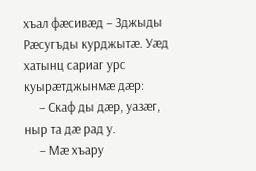хъал фæсивæд – Зджыды Рæсугъды курджытæ. Уæд хатынц сариаг урс куырæтджынмæ дæр:
     – Скаф ды дæр, уазæг, ныр та дæ рад у.
     – Мæ хъару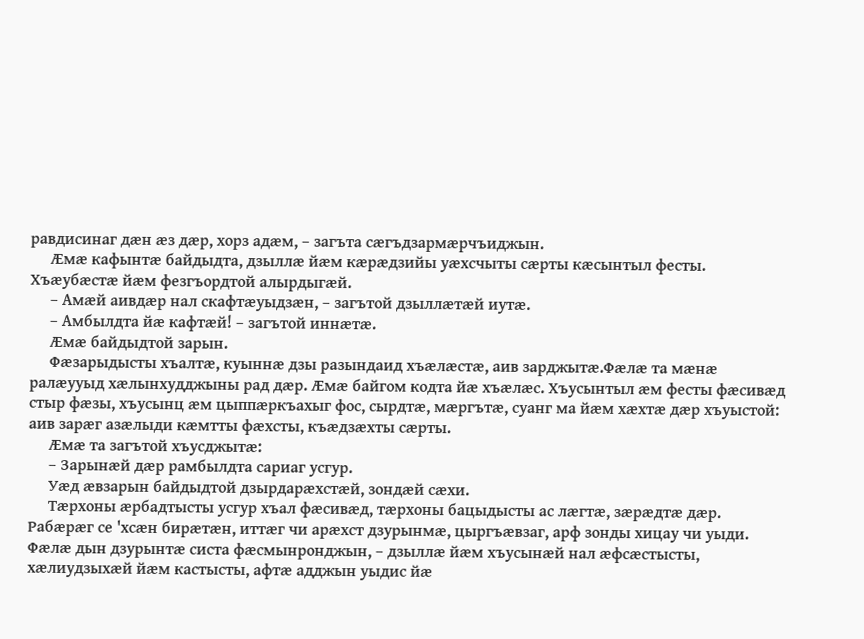равдисинаг дæн æз дæр, хорз адæм, – загъта сæгъдзармæрчъиджын.
     Æмæ кафынтæ байдыдта, дзыллæ йæм кæрæдзийы уæхсчыты сæрты кæсынтыл фесты. Хъæубæстæ йæм фезгъордтой алырдыгæй.
     – Амæй аивдæр нал скафтæуыдзæн, – загътой дзыллæтæй иутæ.
     – Амбылдта йæ кафтæй! – загътой иннæтæ.
     Æмæ байдыдтой зарын.
     Фæзарыдысты хъалтæ, куыннæ дзы разындаид хъæлæстæ, аив зарджытæ.Фæлæ та мæнæ ралæууыд хæлынхудджыны рад дæр. Æмæ байгом кодта йæ хъæлæс. Хъусынтыл æм фесты фæсивæд стыр фæзы, хъусынц æм цыппæркъахыг фос, сырдтæ, мæргътæ, суанг ма йæм хæхтæ дæр хъуыстой: аив зарæг азæлыди кæмтты фæхсты, къæдзæхты сæрты.
     Æмæ та загътой хъусджытæ:
     – Зарынæй дæр рамбылдта сариаг усгур.
     Уæд æвзарын байдыдтой дзырдарæхстæй, зондæй сæхи.
     Тæрхоны æрбадтысты усгур хъал фæсивæд, тæрхоны бацыдысты ас лæгтæ, зæрæдтæ дæр. Рабæрæг се 'хсæн бирæтæн, иттæг чи арæхст дзурынмæ, цыргъæвзаг, арф зонды хицау чи уыди. Фæлæ дын дзурынтæ систа фæсмынронджын, – дзыллæ йæм хъусынæй нал æфсæстысты, хæлиудзыхæй йæм кастысты, афтæ адджын уыдис йæ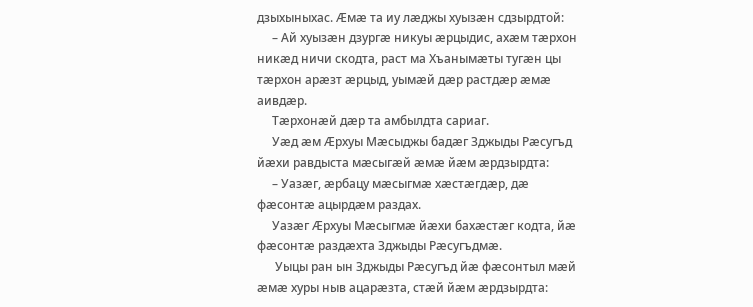дзыхыныхас. Æмæ та иу лæджы хуызæн сдзырдтой:
     – Ай хуызæн дзургæ никуы æрцыдис, ахæм тæрхон никæд ничи скодта, раст ма Хъанымæты тугæн цы тæрхон арæзт æрцыд, уымæй дæр растдæр æмæ аивдæр.
     Тæрхонæй дæр та амбылдта сариаг.
     Уæд æм Æрхуы Мæсыджы бадæг Зджыды Рæсугъд йæхи равдыста мæсыгæй æмæ йæм æрдзырдта:
     – Уазæг, æрбацу мæсыгмæ хæстæгдæр, дæ фæсонтæ ацырдæм раздах.
     Уазæг Æрхуы Мæсыгмæ йæхи бахæстæг кодта, йæ фæсонтæ раздæхта Зджыды Рæсугъдмæ.
      Уыцы ран ын Зджыды Рæсугъд йæ фæсонтыл мæй æмæ хуры ныв ацарæзта, стæй йæм æрдзырдта: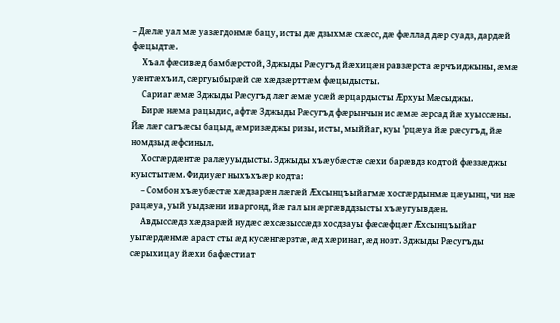– Дæлæ уал мæ уазæгдонмæ бацу, исты дæ дзыхмæ схæсс, дæ фæллад дæр суадз, дардæй фæцыдтæ.
     Хъал фæсивæд бамбæрстой, Зджыды Рæсугъд йæхицæн равзæрста æрчъиджыны, æмæ уæнтæхъил, сæргуыбырæй сæ хæдзæрттæм фæцыдысты.
     Сариаг æмæ Зджыды Рæсугъд лæг æмæ усæй æрцардысты Æрхуы Мæсыджы.
     Бирæ нæма рацыдис, афтæ Зджыды Рæсугъд фæрынчын ис æмæ æрсад йæ хуыссæны. Йæ лæг сагъæсы бацыд, æмризæджы ризы, исты, мыййаг, куы 'рцæуа йæ рæсугъд, йæ номдзыд æфсиныл.
     Хосгæрдæнтæ ралæууыдысты. Зджыды хъæубæстæ сæхи барæвдз кодтой фæззæджы куыстытæм. Фидиуæг ныхъхъæр кодта:
     – Сомбон хъæубæстæ хæдзарæн лæгæй Æхсынцъыйагмæ хосгæрдынмæ цæуынц, чи нæ рацæуа, уый уыдзæни иваргонд, йæ гал ын æргæвддзысты хъæугуывдæн.
     Авдыссæдз хæдзарæй нудæс æхсæзыссæдз хосдзауы фæсæфцæг Æхсынцъыйаг уыгæрдæнмæ араст сты æд кусæнгæрзтæ, æд хæринаг, æд нозт. Зджыды Рæсугъды сæрыхицау йæхи бафæстиат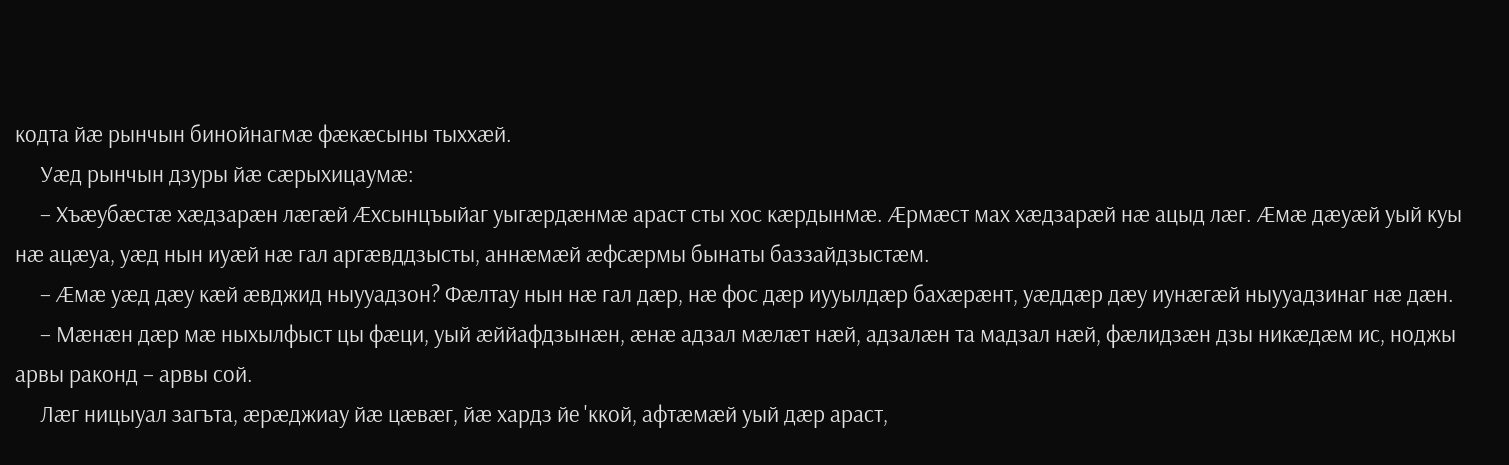кодта йæ рынчын бинойнагмæ фæкæсыны тыххæй.
     Уæд рынчын дзуры йæ сæрыхицаумæ:
     – Хъæубæстæ хæдзарæн лæгæй Æхсынцъыйаг уыгæрдæнмæ араст сты хос кæрдынмæ. Æрмæст мах хæдзарæй нæ ацыд лæг. Æмæ дæуæй уый куы нæ ацæуа, уæд нын иуæй нæ гал аргæвддзысты, аннæмæй æфсæрмы бынаты баззайдзыстæм.
     – Æмæ уæд дæу кæй æвджид ныууадзон? Фæлтау нын нæ гал дæр, нæ фос дæр иууылдæр бахæрæнт, уæддæр дæу иунæгæй ныууадзинаг нæ дæн.
     – Мæнæн дæр мæ ныхылфыст цы фæци, уый æййафдзынæн, æнæ адзал мæлæт нæй, адзалæн та мадзал нæй, фæлидзæн дзы никæдæм ис, ноджы арвы раконд – арвы сой.
     Лæг ницыуал загъта, æрæджиау йæ цæвæг, йæ хардз йе 'ккой, афтæмæй уый дæр араст,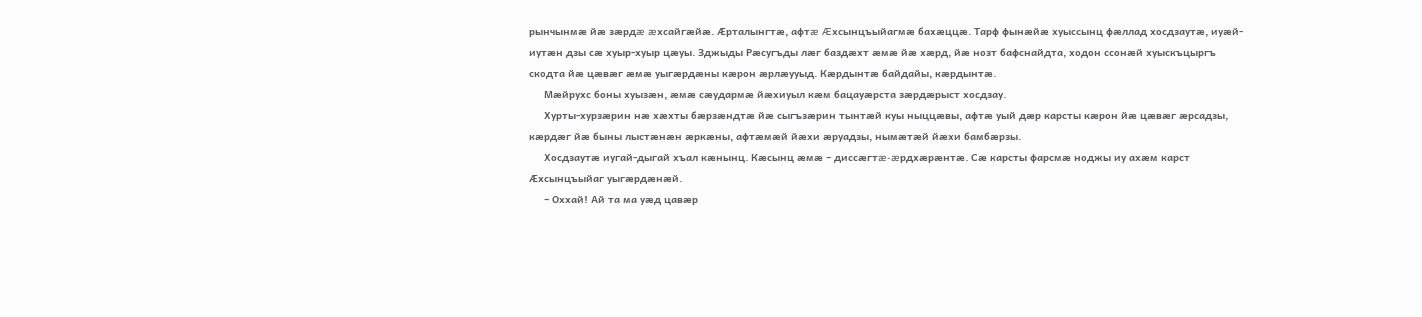рынчынмæ йæ зæрдæ æхсайгæйæ. Æрталынгтæ, афтæ Æхсынцъыйагмæ бахæццæ. Тарф фынæйæ хуыссынц фæллад хосдзаутæ, иуæй-иутæн дзы сæ хуыр-хуыр цæуы. Зджыды Рæсугъды лæг баздæхт æмæ йæ хæрд, йæ нозт бафснайдта, ходон ссонæй хуыскъцыргъ скодта йæ цæвæг æмæ уыгæрдæны кæрон æрлæууыд. Кæрдынтæ байдайы, кæрдынтæ.
     Мæйрухс боны хуызæн, æмæ сæудармæ йæхиуыл кæм бацауæрста зæрдæрыст хосдзау.
     Хурты-хурзæрин нæ хæхты бæрзæндтæ йæ сыгъзæрин тынтæй куы ныццæвы, афтæ уый дæр карсты кæрон йæ цæвæг æрсадзы, кæрдæг йæ быны лыстæнæн æркæны, афтæмæй йæхи æруадзы, нымæтæй йæхи бамбæрзы.
     Хосдзаутæ иугай-дыгай хъал кæнынц. Кæсынц æмæ – диссæгтæ-æрдхæрæнтæ. Сæ карсты фарсмæ ноджы иу ахæм карст Æхсынцъыйаг уыгæрдæнæй.
     – Оххай! Ай та ма уæд цавæр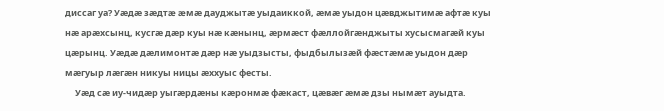диссаг уа? Уæдæ зæдтæ æмæ дауджытæ уыдаиккой, æмæ уыдон цæвджытимæ афтæ куы нæ арæхсынц, кусгæ дæр куы нæ кæнынц, æрмæст фæллойгæнджыты хусысмагæй куы цæрынц. Уæдæ дæлимонтæ дæр нæ уыдзысты, фыдбылызæй фæстæмæ уыдон дæр мæгуыр лæгæн никуы ницы æххуыс фесты.
     Уæд сæ иу-чидæр уыгæрдæны кæронмæ фæкаст, цæвæг æмæ дзы нымæт ауыдта.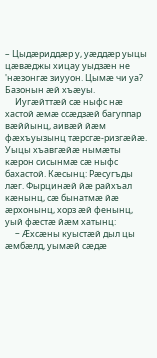– Цыдæриддæр у, уæддæр уыцы цæвæджы хицау уыдзæн не 'нæзонгæ зиууон. Цымæ чи уа? Базонын æй хъæуы.
     Иугæйттæй сæ ныфс нæ хастой æмæ ссæдзæй багуппар вæййынц, аивæй йæм фæхъуызынц тæрсгæ-ризгæйæ. Уыцы хъавгæйæ нымæты кæрон сисынмæ сæ ныфс бахастой. Кæсынц: Рæсугъды лæг. Фырцинæй йæ райхъал кæнынц, сæ бынатмæ йæ æрхонынц, хорз æй фенынц, уый фæстæ йæм хатынц:
     – Æхсæны куыстæй дыл цы æмбæлд, уымæй сæдæ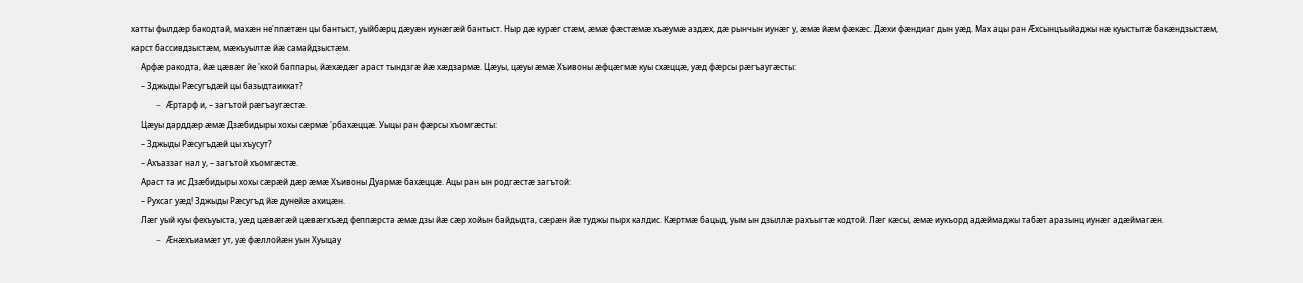хатты фылдæр бакодтай, махæн не'ппæтæн цы бантыст, уыйбæрц дæуæн иунæгæй бантыст. Ныр дæ курæг стæм, æмæ фæстæмæ хъæумæ аздæх, дæ рынчын иунæг у, æмæ йæм фæкæс. Дæхи фæндиаг дын уæд. Мах ацы ран Æхсынцъыйаджы нæ куыстытæ бакæндзыстæм, карст бассивдзыстæм, мæкъуылтæ йæ самайдзыстæм.
     Арфæ ракодта, йæ цæвæг йе 'ккой баппары, йæхæдæг араст тындзгæ йæ хæдзармæ. Цæуы, цæуы æмæ Хъивоны æфцæгмæ куы схæццæ, уæд фæрсы рæгъаугæсты:
     – Зджыды Рæсугъдæй цы базыдтаиккат?
     – Æртарф и, – загътой рæгъаугæстæ.
     Цæуы дарддæр æмæ Дзæбидыры хохы сæрмæ 'рбахæццæ. Уыцы ран фæрсы хъомгæсты:
     – Зджыды Рæсугъдæй цы хъусут?
     – Ахъаззаг нал у, – загътой хъомгæстæ.
     Араст та ис Дзæбидыры хохы сæрæй дæр æмæ Хъивоны Дуармæ бахæццæ. Ацы ран ын родгæстæ загътой:
     – Рухсаг уæд! Зджыды Рæсугъд йæ дунейæ ахицæн.
     Лæг уый куы фехъуыста, уæд цæвæгæй цæвæгхъæд феппæрста æмæ дзы йæ сæр хойын байдыдта, сæрæн йæ туджы пырх калдис. Кæртмæ бацыд, уым ын дзыллæ рахъыгтæ кодтой. Лæг кæсы, æмæ иукъорд адæймаджы табæт аразынц иунæг адæймагæн.
     – Æнæхъиамæт ут, уæ фæллойæн уын Хуыцау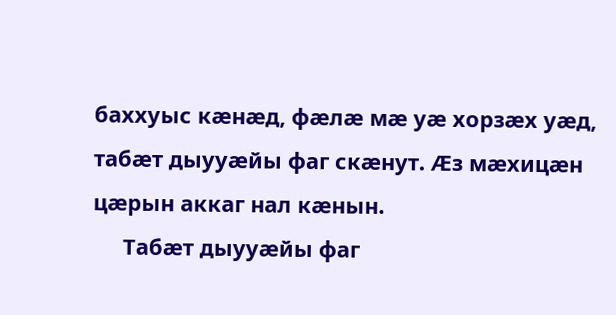баххуыс кæнæд, фæлæ мæ уæ хорзæх уæд, табæт дыууæйы фаг скæнут. Æз мæхицæн цæрын аккаг нал кæнын.
     Табæт дыууæйы фаг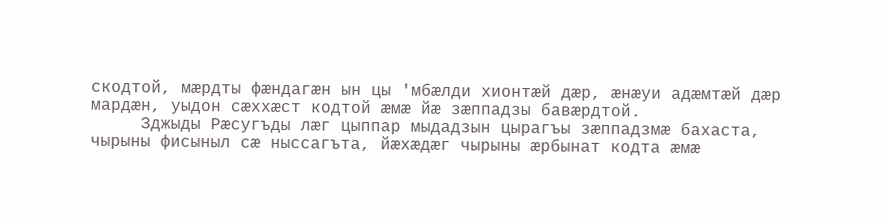скодтой, мæрдты фæндагæн ын цы 'мбæлди хионтæй дæр, æнæуи адæмтæй дæр мардæн, уыдон сæххæст кодтой æмæ йæ зæппадзы бавæрдтой.
     Зджыды Рæсугъды лæг цыппар мыдадзын цырагъы зæппадзмæ бахаста, чырыны фисыныл сæ ныссагъта, йæхæдæг чырыны æрбынат кодта æмæ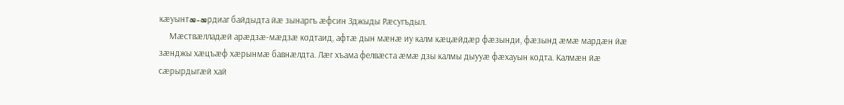кæуынтæ-æрдиаг байдыдта йæ зынаргъ æфсин Зджыды Рæсугъдыл.
     Мæствæлладæй арæдзæ-мæдзæ кодтаид, афтæ дын мæнæ иу калм кæцæйдæр фæзынди, фæзынд æмæ мардæн йæ зæнджы хæцъæф хæрынмæ бавнæлдта. Лæг хъама фелвæста æмæ дзы калмы дыууæ фæхауын кодта. Калмæн йæ сæрырдыгæй хай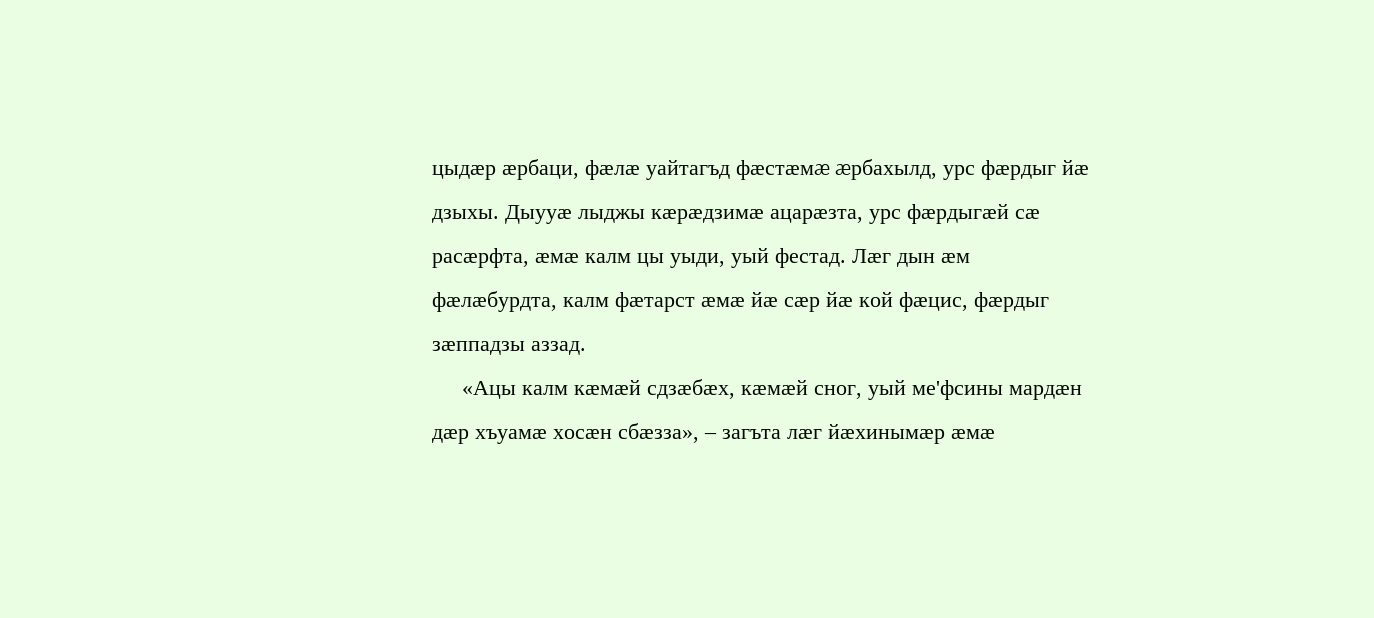цыдæр æрбаци, фæлæ уайтагъд фæстæмæ æрбахылд, урс фæрдыг йæ дзыхы. Дыууæ лыджы кæрæдзимæ ацарæзта, урс фæрдыгæй сæ расæрфта, æмæ калм цы уыди, уый фестад. Лæг дын æм фæлæбурдта, калм фæтарст æмæ йæ сæр йæ кой фæцис, фæрдыг зæппадзы аззад.
     «Ацы калм кæмæй сдзæбæх, кæмæй сног, уый ме'фсины мардæн дæр хъуамæ хосæн сбæзза», – загъта лæг йæхинымæр æмæ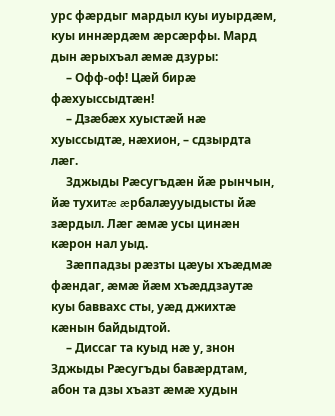урс фæрдыг мардыл куы иуырдæм, куы иннæрдæм æрсæрфы. Мард дын æрыхъал æмæ дзуры:
     – Офф-оф! Цæй бирæ фæхуыссыдтæн!
     – Дзæбæх хуыстæй нæ хуыссыдтæ, нæхион, – сдзырдта лæг.
     Зджыды Рæсугъдæн йæ рынчын, йæ тухитæ æрбалæууыдысты йæ зæрдыл. Лæг æмæ усы цинæн кæрон нал уыд.
     Зæппадзы рæзты цæуы хъæдмæ фæндаг, æмæ йæм хъæддзаутæ куы баввахс сты, уæд джихтæ кæнын байдыдтой.
     – Диссаг та куыд нæ у, знон Зджыды Рæсугъды бавæрдтам, абон та дзы хъазт æмæ худын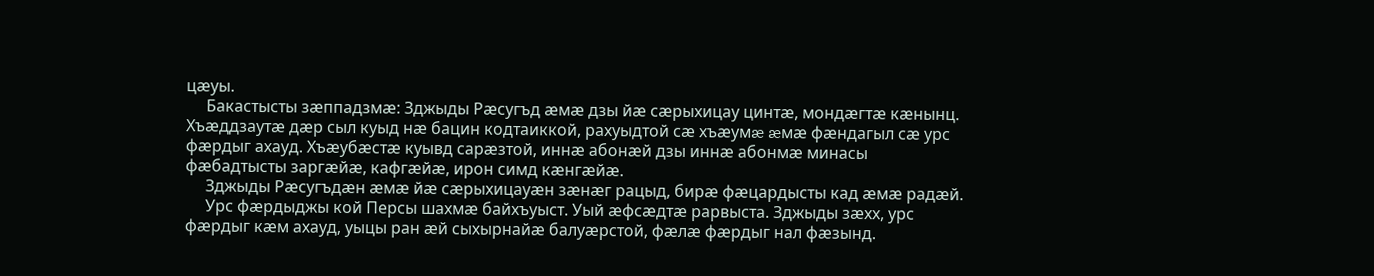цæуы.
     Бакастысты зæппадзмæ: Зджыды Рæсугъд æмæ дзы йæ сæрыхицау цинтæ, мондæгтæ кæнынц. Хъæддзаутæ дæр сыл куыд нæ бацин кодтаиккой, рахуыдтой сæ хъæумæ æмæ фæндагыл сæ урс фæрдыг ахауд. Хъæубæстæ куывд сарæзтой, иннæ абонæй дзы иннæ абонмæ минасы фæбадтысты заргæйæ, кафгæйæ, ирон симд кæнгæйæ.
     Зджыды Рæсугъдæн æмæ йæ сæрыхицауæн зæнæг рацыд, бирæ фæцардысты кад æмæ радæй.
     Урс фæрдыджы кой Персы шахмæ байхъуыст. Уый æфсæдтæ рарвыста. Зджыды зæхх, урс фæрдыг кæм ахауд, уыцы ран æй сыхырнайæ балуæрстой, фæлæ фæрдыг нал фæзынд.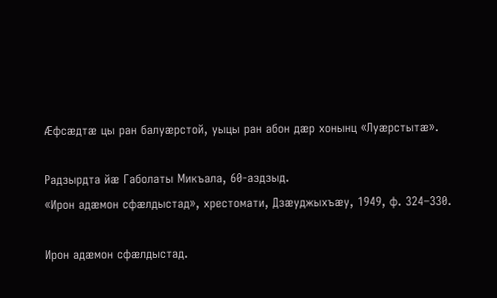Æфсæдтæ цы ран балуæрстой, уыцы ран абон дæр хонынц «Луæрстытæ».

Радзырдта йæ Габолаты Микъала, 60-аздзыд.
«Ирон адæмон сфæлдыстад», хрестомати, Дзæуджыхъæу, 1949, ф. 324–330.

Ирон адæмон сфæлдыстад.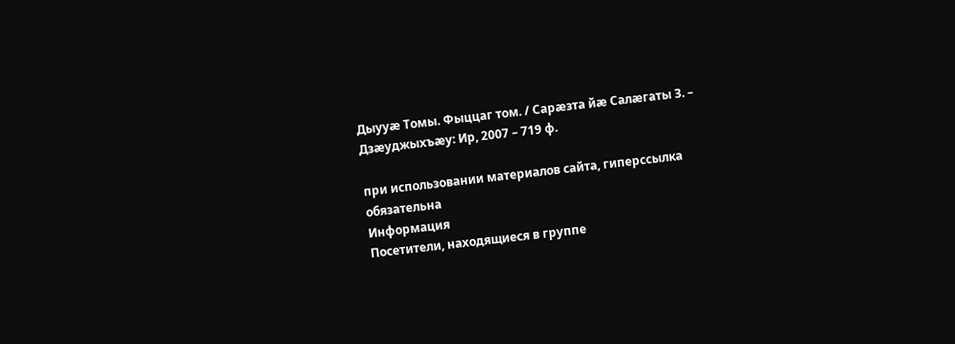Дыууæ Томы. Фыццаг том. / Сарæзта йæ Салæгаты З. – Дзæуджыхъæу: Ир, 2007 – 719 ф.

при использовании материалов сайта, гиперссылка обязательна
Информация
Посетители, находящиеся в группе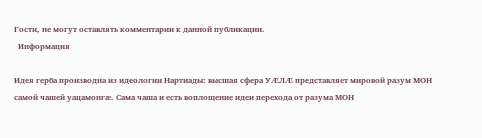Гости, не могут оставлять комментарии к данной публикации.
  Информация

Идея герба производна из идеологии Нартиады: высшая сфера УÆЛÆ представляет мировой разум МОН самой чашей уацамонгæ. Сама чаша и есть воплощение идеи перехода от разума МОН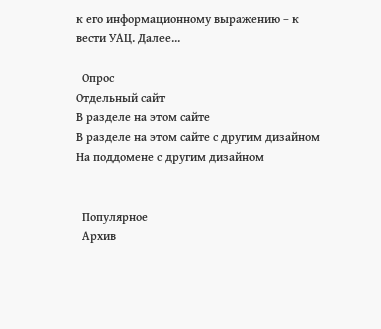к его информационному выражению – к вести УАЦ. Далее...

  Опрос
Отдельный сайт
В разделе на этом сайте
В разделе на этом сайте с другим дизайном
На поддомене с другим дизайном


  Популярное
  Архив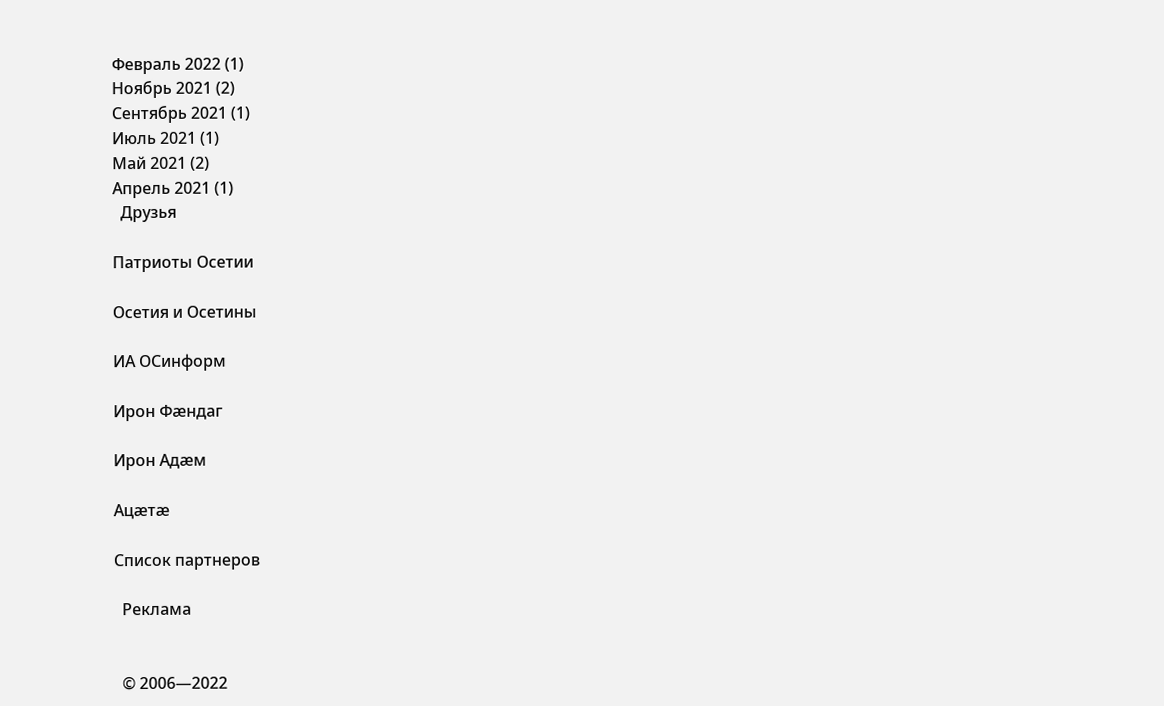Февраль 2022 (1)
Ноябрь 2021 (2)
Сентябрь 2021 (1)
Июль 2021 (1)
Май 2021 (2)
Апрель 2021 (1)
  Друзья

Патриоты Осетии

Осетия и Осетины

ИА ОСинформ

Ирон Фæндаг

Ирон Адæм

Ацæтæ

Список партнеров

  Реклама


  © 2006—2022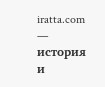iratta.com — история и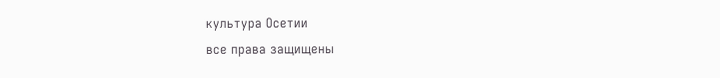культура Осетии
все права защищены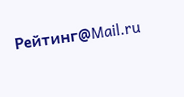Рейтинг@Mail.ru